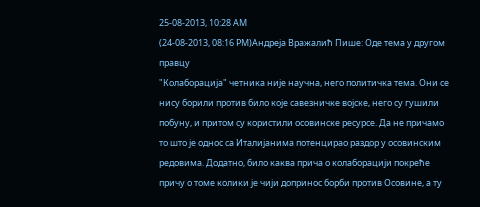25-08-2013, 10:28 AM
(24-08-2013, 08:16 PM)Андреја Вражалић Пише: Оде тема у другом правцу
"Колаборација" четника није научна, него политичка тема. Они се нису борили против било које савезничке војске, него су гушили побуну, и притом су користили осовинске ресурсе. Да не причамо то што је однос са Италијанима потенцирао раздор у осовинским редовима. Додатно, било каква прича о колаборацији покреће причу о томе колики је чији допринос борби против Осовине, а ту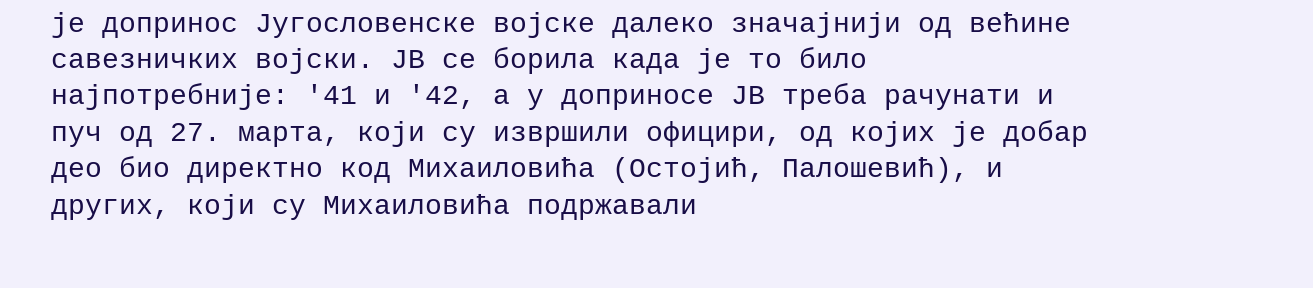је допринос Југословенске војске далеко значајнији од већине савезничких војски. ЈВ се борила када је то било најпотребније: '41 и '42, а у доприносе ЈВ треба рачунати и пуч од 27. марта, који су извршили официри, од којих је добар део био директно код Михаиловића (Остојић, Палошевић), и других, који су Михаиловића подржавали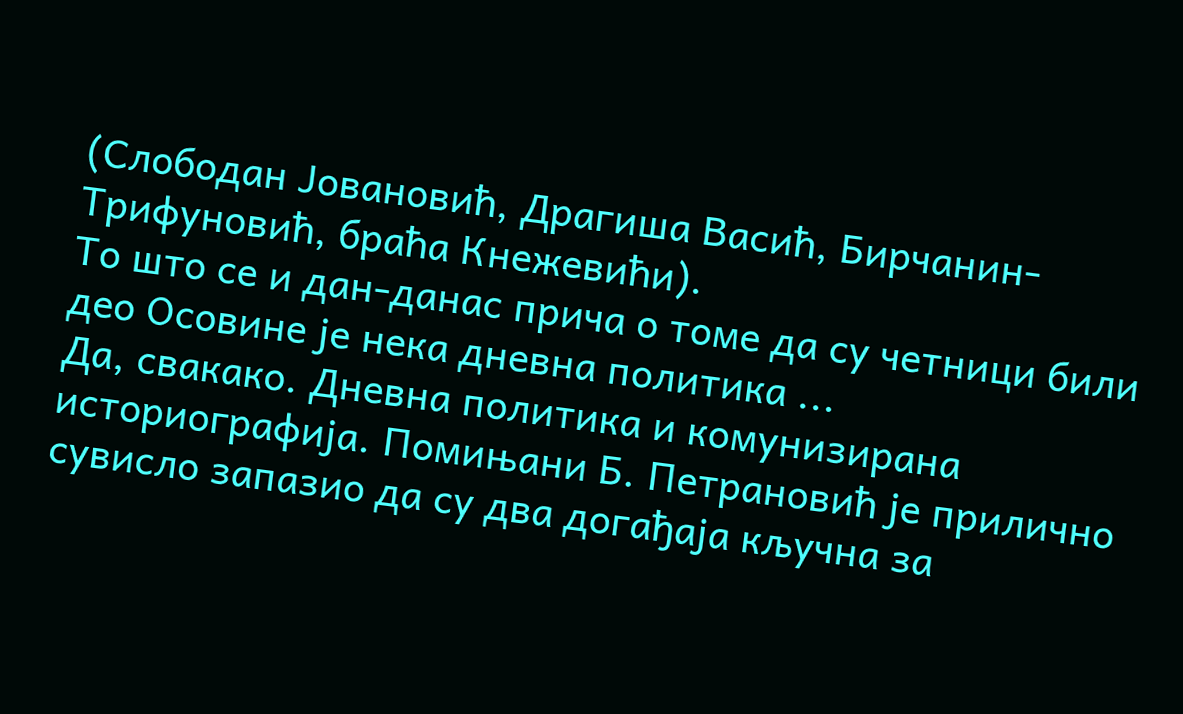(Слободан Јовановић, Драгиша Васић, Бирчанин-Трифуновић, браћа Кнежевићи).
То што се и дан-данас прича о томе да су четници били део Осовине је нека дневна политика ...
Да, свакако. Дневна политика и комунизирана историографија. Помињани Б. Петрановић је прилично сувисло запазио да су два догађаја кључна за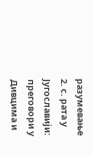разумевање 2. с. рата у Југославији: преговори у Дивцима и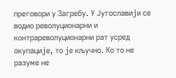преговори у Загребу. У Југославији се водио револуционарни и контрареволуционарни рат усред окупације, то је кључно. Ко то не разуме не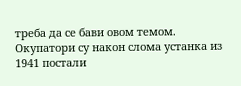треба да се бави овом темом. Окупатори су након слома устанка из 1941 постали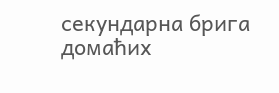секундарна брига домаћих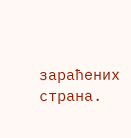зараћених страна.